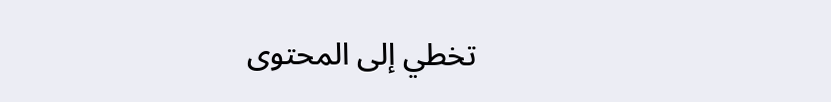تخطي إلى المحتوى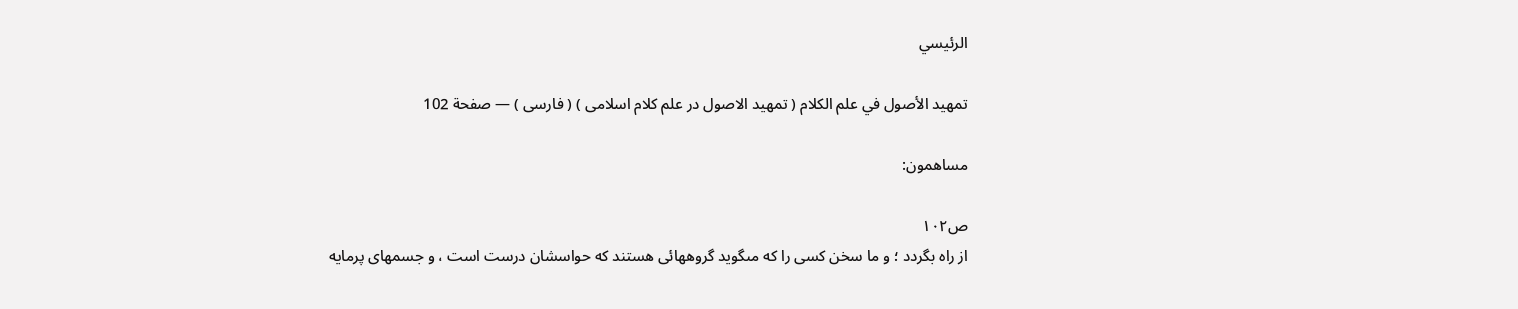الرئيسي

تمهيد الأصول في علم الكلام ( تمهيد الاصول در علم كلام اسلامى ) ( فارسى ) — صفحة 102

مساهمون:

ص١٠٢
از راه بگردد ؛ و ما سخن كسى را كه مىگويد گروههائى هستند كه حواسشان درست است ، و جسمهاى پرمايه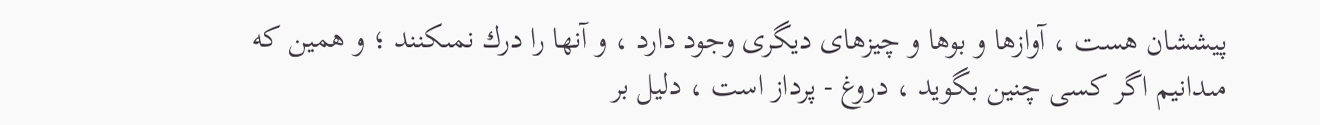پيششان هست ، آوازها و بوها و چيزهاى ديگرى وجود دارد ، و آنها را درك نمىكنند ؛ و همين كه مىدانيم اگر كسى چنين بگويد ، دروغ - پرداز است ، دليل بر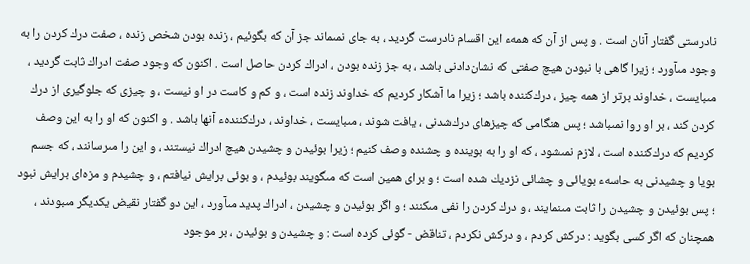نادرستى گفتار آنان است . و پس از آن كه همهء اين اقسام نادرست گرديد ، به جاى نمىماند جز آن كه بگوئيم ، زنده بودن شخص زنده ، صفت درك كردن را به وجود مىآورد ؛ زيرا گاهى با نبودن هيچ صفتى كه نشان‌دادنى باشد ، به جز زنده بودن ، ادراك كردن حاصل است . اكنون كه وجود صفت ادراك ثابت گرديد ، مىبايست ، خداوند برتر از همه چيز ، درك‌كننده باشد ؛ زيرا ما آشكار كرديم كه خداوند زنده است ، و كم و كاست در او نيست ، و چيزى كه جلوگيرى از درك كردن كند ، بر او روا نمىباشد ؛ پس هنگامى كه چيزهاى درك‌شدنى ، يافت شوند ، مىبايست ، خداوند ، درك‌كنندهء آنها باشد . و اكنون كه او را به اين وصف كرديم كه درك‌كننده است ، لازم نمىشود ، كه او را به بوينده و چشنده وصف كنيم ؛ زيرا بوئيدن و چشيدن هيچ ادراك نيستند ، و اين را مىرسانند ، كه جسم بويا و چشيدنى به حاسهء بويائى و چشائى نزديك شده است ؛ و براى همين است كه مىگويند بوئيدم ، و بوئى برايش نيافتم ، و چشيدم و مزه‌اى برايش نبود ؛ پس بوئيدن و چشيدن را ثابت مىنمايند ، و درك كردن را نفى مىكنند ؛ و اگر بوئيدن و چشيدن ، ادراك پديد مىآورد ، اين دو گفتار نقيض يكديگر مىبودند ، همچنان كه اگر كسى بگويد : دركش كردم ، و دركش نكردم ، تناقض - گوئى كرده است : و چشيدن و بوئيدن ، بر موجود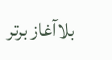بلاآغاز برتر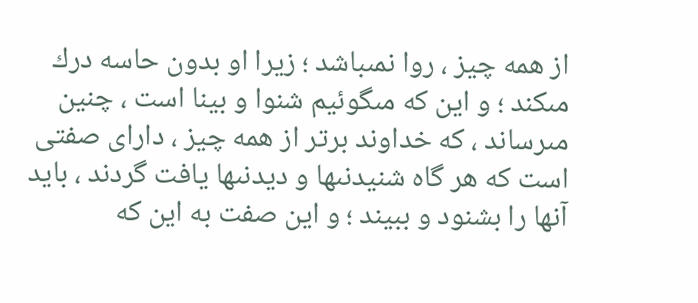از همه چيز ، روا نمىباشد ؛ زيرا او بدون حاسه درك مىكند ؛ و اين كه مىگوئيم شنوا و بينا است ، چنين مىرساند ، كه خداوند برتر از همه چيز ، داراى صفتى است كه هر گاه شنيدنىها و ديدنىها يافت گردند ، بايد آنها را بشنود و ببيند ؛ و اين صفت به اين كه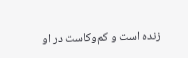زنده است و كم‌وكاست در او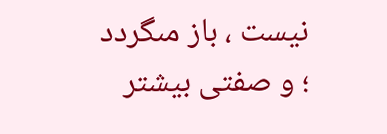نيست ، باز مىگردد ؛ و صفتى بيشتر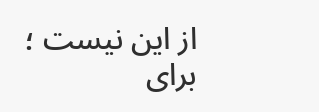از اين نيست ؛ براى